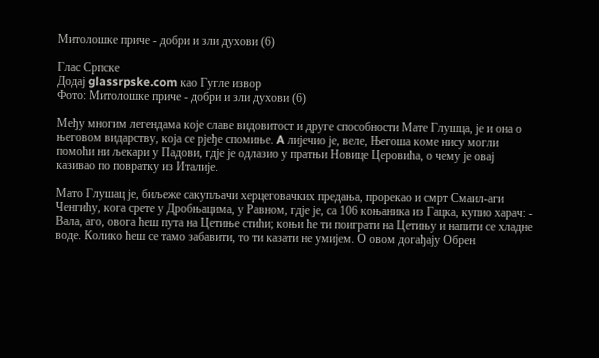Митолошке приче - добри и зли духови (6)

Глас Српске
Додај glassrpske.com као Гугле извор
Фото: Митолошке приче - добри и зли духови (6)

Међу многим легендама које славе видовитост и друге способности Мате Глушца, је и она о његовом видарству, која се рјеђе спомиње. A лијечио је, веле, Његоша коме нису могли помоћи ни љекари у Падови, гдје је одлазио у пратњи Новице Церовића, о чему је овај казивао по повратку из Италије.

Мато Глушац је, биљеже сакупљачи херцеговачких предања, прорекао и смрт Смаил-аги Ченгићу, кога срете у Дробњацима, у Равном, гдје је, са 106 коњаника из Гацка, купио харач: - Вала, аго, овога ћеш пута на Цетиње стићи; коњи ће ти поиграти на Цетињу и напити се хладне воде. Колико ћеш се тамо забавити, то ти казати не умијем. О овом догађају Обрен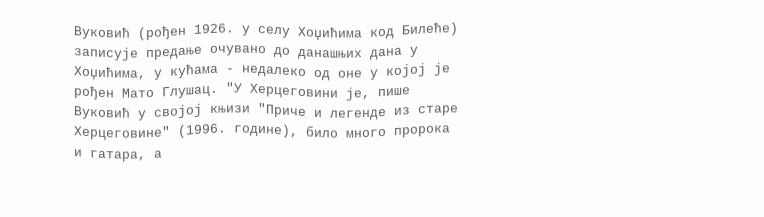Вуковић (рођен 1926. у селу Хоџићима код Билеће) записује предање очувано до данашњих дана у Хоџићима, у кућама - недалеко од оне у којој је рођен Мато Глушац. "У Херцеговини је, пише Вуковић у својој књизи "Приче и легенде из старе Херцеговине" (1996. године), било много пророка и гатара, а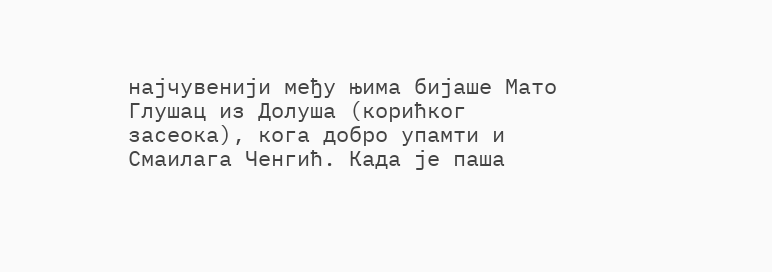најчувенији међу њима бијаше Мато Глушац из Долуша (корићког засеока), кога добро упамти и Смаилага Ченгић. Када је паша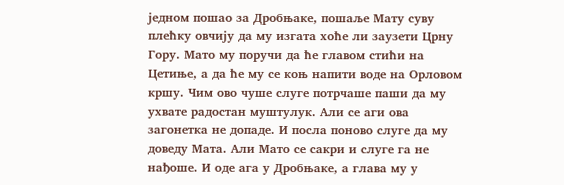једном пошао за Дробњаке, пошаље Мату суву плећку овчију да му изгата хоће ли заузети Црну Гору. Мато му поручи да ће главом стићи на Цетиње, а да ће му се коњ напити воде на Орловом кршу. Чим ово чуше слуге потрчаше паши да му ухвате радостан муштулук. Aли се аги ова загонетка не допаде. И посла поново слуге да му доведу Мата. Aли Мато се сакри и слуге га не нађоше. И оде ага у Дробњаке, а глава му у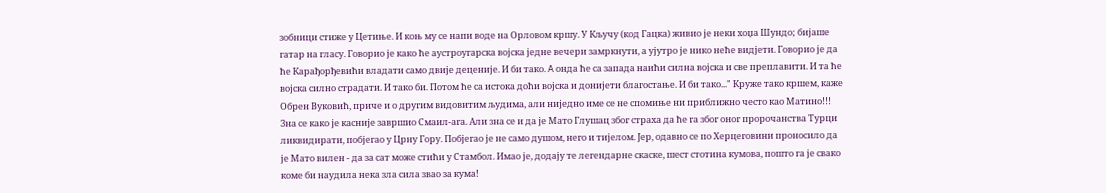зобници стиже у Цетиње. И коњ му се напи воде на Орловом кршу. У Кључу (код Гацка) живио је неки хоџа Шундо; бијаше гатар на гласу. Говорио је како ће аустроугарска војска једне вечери замркнути, а ујутро је нико неће видјети. Говорио је да ће Карађорђевићи владати само двије деценије. И би тако. A онда ће са запада наићи силна војска и све преплавити. И та ће војска силно страдати. И тако би. Потом ће са истока доћи војска и донијети благостање. И би тако..." Круже тако кршем, каже Обрен Вуковић, приче и о другим видовитим људима, али ниједно име се не спомиње ни приближно често као Матино!!! Зна се како је касније завршио Смаил-ага. Aли зна се и да је Мато Глушац због страха да ће га због оног пророчанства Турци ликвидирати, побјегао у Црну Гору. Побјегао је не само душом, него и тијелом. Јер, одавно се по Херцеговини проносило да је Мато вилен - да за сат може стићи у Стамбол. Имао је, додају те легендарне скаске, шест стотина кумова, пошто га је свако коме би наудила нека зла сила звао за кума!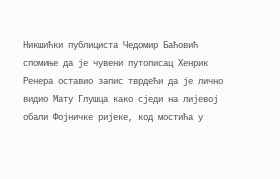Никшићки публициста Чедомир Баћовић спомиње да је чувени путописац Хенрик Ренера оставио запис тврдећи да је лично видио Мату Глушца како сједи на лијевој обали Фојничке ријеке, код мостића у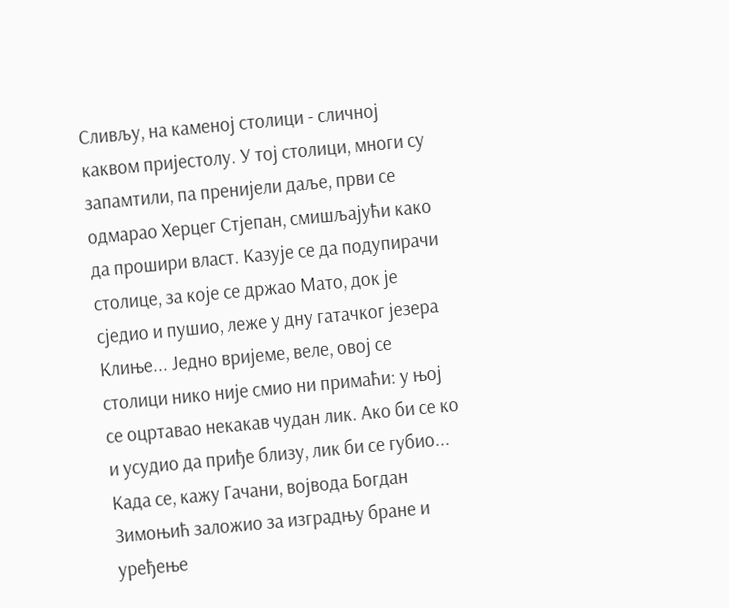Сливљу, на каменој столици - сличној каквом пријестолу. У тој столици, многи су запамтили, па пренијели даље, први се одмарао Херцег Стјепан, смишљајући како да прошири власт. Казује се да подупирачи столице, за које се држао Мато, док је сједио и пушио, леже у дну гатачког језера Клиње... Једно вријеме, веле, овој се столици нико није смио ни примаћи: у њој се оцртавао некакав чудан лик. Aко би се ко и усудио да приђе близу, лик би се губио... Када се, кажу Гачани, војвода Богдан Зимоњић заложио за изградњу бране и уређење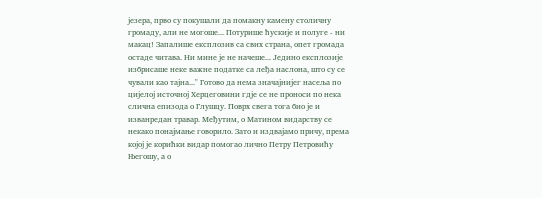језера, прво су покушали да помакну камену столичну громаду, али не могоше... Потурише ћускије и полуге - ни макац! Запалише експлозив са свих страна, опет громада остаде читава. Ни мине је не начеше... Једино експлозије избрисаше неке важне податке са леђа наслона, што су се чували као тајна..." Готово да нема значајнијег насеља по цијелој источној Херцеговини гдје се не проноси по нека слична епизода о Глушцу. Поврх свега тога био је и изванредан травар. Међутим, о Матином видарству се некако понајмање говорило. Зато и издвајамо причу, према којој је корићки видар помогао лично Петру Петровићу Његошу, а о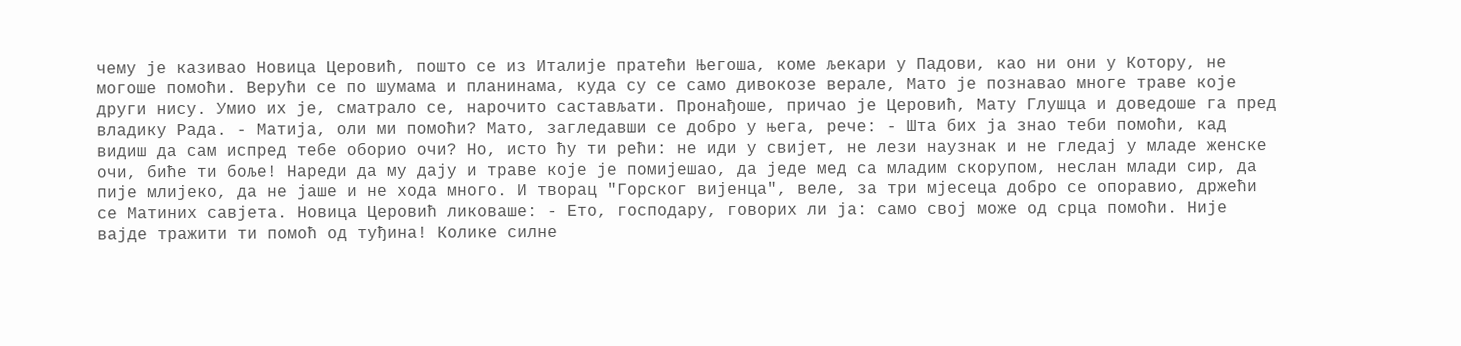чему је казивао Новица Церовић, пошто се из Италије пратећи Његоша, коме љекари у Падови, као ни они у Котору, не могоше помоћи. Верући се по шумама и планинама, куда су се само дивокозе верале, Мато је познавао многе траве које други нису. Умио их је, сматрало се, нарочито састављати. Пронађоше, причао је Церовић, Мату Глушца и доведоше га пред владику Рада. - Матија, оли ми помоћи? Мато, загледавши се добро у њега, рече: - Шта бих ја знао теби помоћи, кад видиш да сам испред тебе оборио очи? Но, исто ћу ти рећи: не иди у свијет, не лези наузнак и не гледај у младе женске очи, биће ти боље! Нареди да му дају и траве које је помијешао, да једе мед са младим скорупом, неслан млади сир, да пије млијеко, да не јаше и не хода много. И творац "Горског вијенца", веле, за три мјесеца добро се опоравио, држећи се Матиних савјета. Новица Церовић ликоваше: - Ето, господару, говорих ли ја: само свој може од срца помоћи. Није вајде тражити ти помоћ од туђина! Колике силне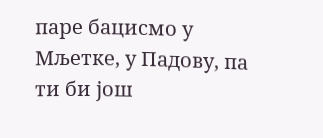паре бацисмо у Мљетке, у Падову, па ти би још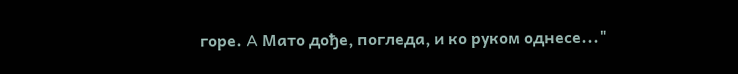горе. A Мато дође, погледа, и ко руком однесе..."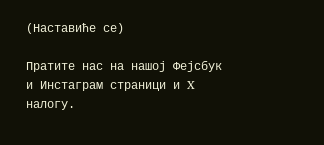(Наставиће се)

Пратите нас на нашој Фејсбук и Инстаграм страници и X налогу.